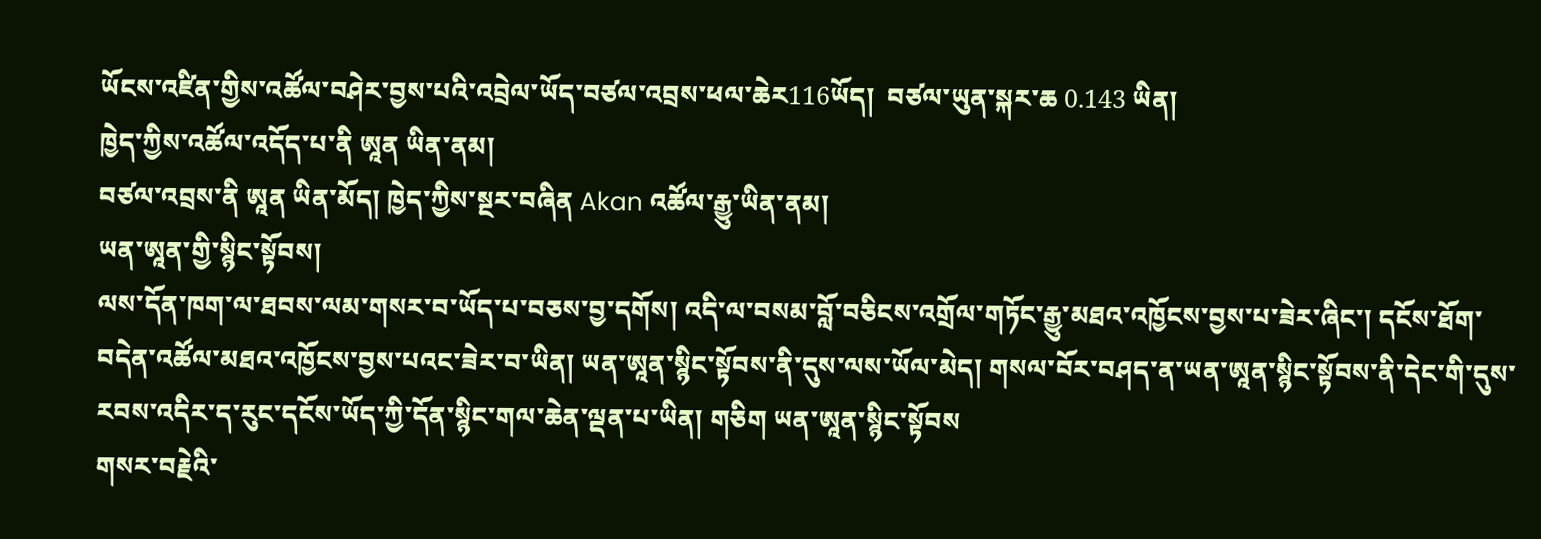ཡོངས་འཛིན་གྱིས་འཚོལ་བཤེར་བྱས་པའི་འབྲེལ་ཡོད་བཙལ་འབྲས་ཕལ་ཆེར116ཡོད།  བཙལ་ཡུན་སྐར་ཆ 0.143 ཡིན།
ཁྱེད་ཀྱིས་འཚོལ་འདོད་པ་ནི ཨཱན ཡིན་ནམ།
བཙལ་འབྲས་ནི ཨཱན ཡིན་མོད། ཁྱེད་ཀྱིས་སྔར་བཞིན Akan འཚོལ་རྒྱུ་ཡིན་ནམ།
ཡན་ཨཱན་གྱི་སྙིང་སྟོབས།
ལས་དོན་ཁག་ལ་ཐབས་ལམ་གསར་བ་ཡོད་པ་བཅས་བྱ་དགོས། འདི་ལ་བསམ་བློ་བཅིངས་འགྲོལ་གཏོང་རྒྱུ་མཐའ་འཁྱོངས་བྱས་པ་ཟེར་ཞིང་། དངོས་ཐོག་བདེན་འཚོལ་མཐའ་འཁྱོངས་བྱས་པའང་ཟེར་བ་ཡིན། ཡན་ཨཱན་སྙིང་སྟོབས་ནི་དུས་ལས་ཡོལ་མེད། གསལ་བོར་བཤད་ན་ཡན་ཨཱན་སྙིང་སྟོབས་ནི་དེང་གི་དུས་རབས་འདིར་ད་རུང་དངོས་ཡོད་ཀྱི་དོན་སྙིང་གལ་ཆེན་ལྡན་པ་ཡིན། གཅིག ཡན་ཨཱན་སྙིང་སྟོབས
གསར་བརྗེའི་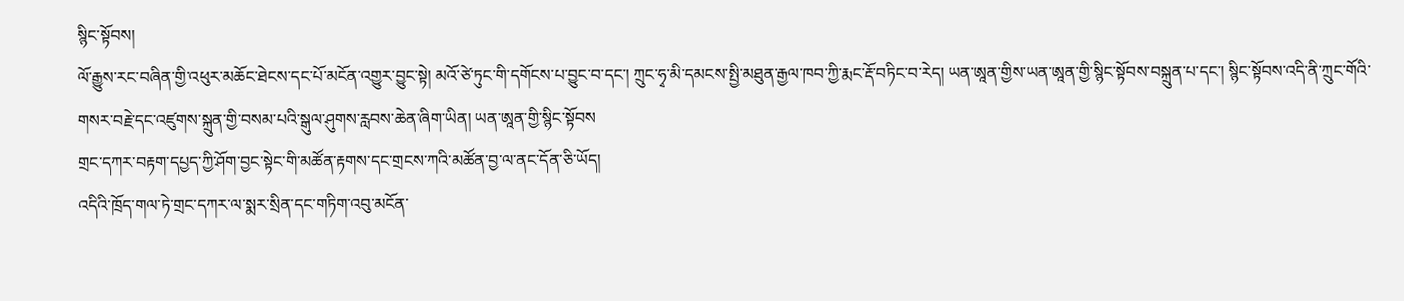སྙིང་སྟོབས།
ལོ་རྒྱུས་རང་བཞིན་གྱི་འཕུར་མཆོང་ཐེངས་དང་པོ་མངོན་འགྱུར་བྱུང་སྟེ། མའོ་ཙེ་ཏུང་གི་དགོངས་པ་བྱུང་བ་དང་། ཀྲུང་ཧྭ་མི་དམངས་སྤྱི་མཐུན་རྒྱལ་ཁབ་ཀྱི་རྨང་རྡོ་བཏིང་བ་རེད། ཡན་ཨཱན་གྱིས་ཡན་ཨཱན་གྱི་སྙིང་སྟོབས་བསྐྲུན་པ་དང་། སྙིང་སྟོབས་འདི་ནི་ཀྲུང་གོའི་གསར་བརྗེ་དང་འཛུགས་སྐྲུན་གྱི་བསམ་པའི་སྒུལ་ཤུགས་རླབས་ཆེན་ཞིག་ཡིན། ཡན་ཨཱན་གྱི་སྙིང་སྟོབས
གྲང་དཀར་བརྟག་དཔྱད་ཀྱི་ཤོག་བྱང་སྟེང་གི་མཚོན་རྟགས་དང་གྲངས་ཀའི་མཚོན་བྱ་ལ་ནང་དོན་ཅི་ཡོད།
འདིའི་ཁྲོད་གལ་ཏེ་གྲང་དཀར་ལ་སྨར་སྲིན་དང་གཏིག་འབུ་མངོན་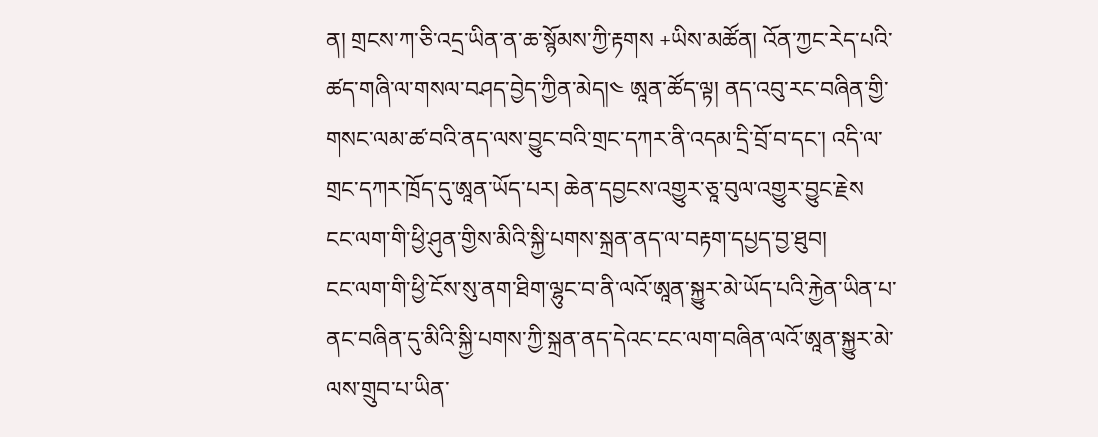ན། གྲངས་ཀ་ཅི་འདྲ་ཡིན་ན་ཆ་སྙོམས་ཀྱི་རྟགས +ཡིས་མཚོན། འོན་ཀྱང་རེད་པའི་ཚད་གཞི་ལ་གསལ་བཤད་བྱེད་ཀྱིན་མེད།༤ ཨཱན་ཚོད་ལྟ། ནད་འབུ་རང་བཞིན་གྱི་གསང་ལམ་ཚ་བའི་ནད་ལས་བྱུང་བའི་གྲང་དཀར་ནི་འདམ་དྲི་བྲོ་བ་དང་། འདི་ལ་གྲང་དཀར་ཁྲོད་དུ་ཨཱན་ཡོད་པར། ཆེན་དབྱངས་འགྱུར་ཅཱ་བུལ་འགྱུར་བྱུང་རྗེས
ངང་ལག་གི་ཕྱི་ཤུན་གྱིས་མིའི་སྐྱི་པགས་སྐྲན་ནད་ལ་བརྟག་དཔྱད་བྱ་ཐུབ།
ངང་ལག་གི་ཕྱི་ངོས་སུ་ནག་ཐིག་ལྷུང་བ་ནི་ལའོ་ཨཱན་སྐྱུར་མེ་ཡོད་པའི་རྐྱེན་ཡིན་པ་ནང་བཞིན་དུ་མིའི་སྐྱི་པགས་ཀྱི་སྐྲན་ནད་དེའང་ངང་ལག་བཞིན་ལའོ་ཨཱན་སྐྱུར་མེ་ལས་གྲུབ་པ་ཡིན་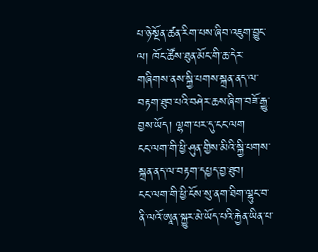པ་ཉེ་སྔོན་ཚན་རིག་པས་ཞིབ་འཇུག་བྱུང་ལ། ཁོང་ཚོས་ཐུན་མོང་གི་ཆ་དེར་གཞིགས་ནས་སྐྱི་པགས་སྐྲན་ནད་ལ་བརྟག་ཐུབ་པའི་བཤེར་ཆས་ཞིག་བཟོ་རྒྱུ་བྱས་ཡོད། ལྷག་པར་དུ་ངང་ལག
ངང་ལག་གི་ཕྱི་ཤུན་གྱིས་མིའི་སྐྱི་པགས་སྐྲན་ནད་ལ་བརྟག་དཔྱད་བྱ་ཐུབ།
ངང་ལག་གི་ཕྱི་ངོས་སུ་ནག་ཐིག་ལྷུང་བ་ནི་ལའོ་ཨཱན་སྐྱུར་མེ་ཡོད་པའི་རྐྱེན་ཡིན་པ་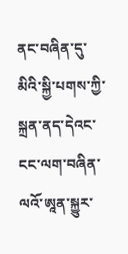ནང་བཞིན་དུ་མིའི་སྐྱི་པགས་ཀྱི་སྐྲན་ནད་དེའང་ངང་ལག་བཞིན་ལའོ་ཨཱན་སྐྱུར་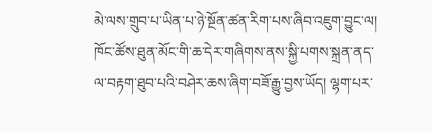མེ་ལས་གྲུབ་པ་ཡིན་པ་ཉེ་སྔོན་ཚན་རིག་པས་ཞིབ་འཇུག་བྱུང་ལ། ཁོང་ཚོས་ཐུན་མོང་གི་ཆ་དེར་གཞིགས་ནས་སྐྱི་པགས་སྐྲན་ནད་ལ་བརྟག་ཐུབ་པའི་བཤེར་ཆས་ཞིག་བཟོ་རྒྱུ་བྱས་ཡོད། ལྷག་པར་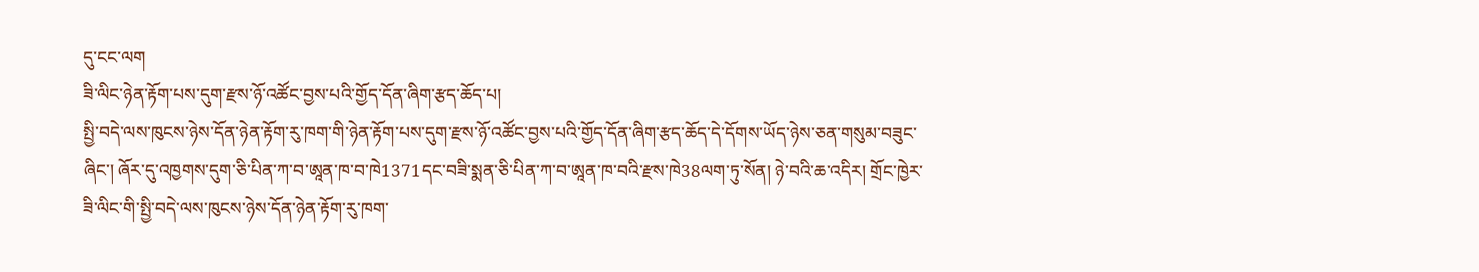དུ་ངང་ལག
ཟི་ལིང་ཉེན་རྟོག་པས་དུག་རྫས་ཉོ་འཚོང་བྱས་པའི་གྱོད་དོན་ཞིག་རྩད་ཆོད་པ།
སྤྱི་བདེ་ལས་ཁུངས་ཉེས་དོན་ཉེན་རྟོག་རུ་ཁག་གི་ཉེན་རྟོག་པས་དུག་རྫས་ཉོ་འཚོང་བྱས་པའི་གྱོད་དོན་ཞིག་རྩད་ཆོད་དེ་དོགས་ཡོད་ཉེས་ཅན་གསུམ་བཟུང་ཞིང་། ཞོར་དུ་འཁྱགས་དུག་ཅི་པིན་ཀ་བ་ཨཱན་ཁ་བ་ཁེ1371དང་བཟི་སྨན་ཅི་པིན་ཀ་བ་ཨཱན་ཁ་བའི་རྫས་ཁེ38ལག་ཏུ་སོན། ཉེ་བའི་ཆ་འདིར། གྲོང་ཁྱེར་ཟི་ལིང་གི་སྤྱི་བདེ་ལས་ཁུངས་ཉེས་དོན་ཉེན་རྟོག་རུ་ཁག་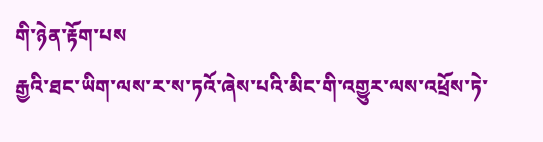གི་ཉེན་རྟོག་པས
རྒྱའི་ཐང་ཡིག་ལས་ར་ས་ཏའོ་ཞེས་པའི་མིང་གི་འགྱུར་ལས་འཕྲོས་ཏེ་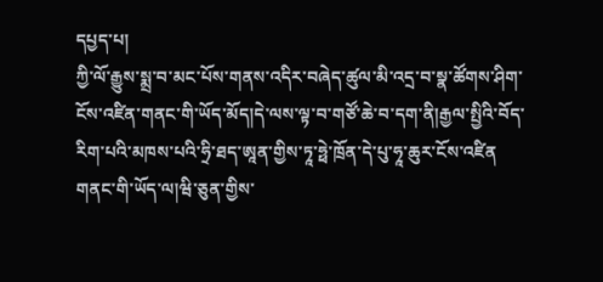དཔྱད་པ།
ཀྱི་ལོ་རྒྱུས་སྨྲ་བ་མང་པོས་གནས་འདིར་བཞེད་ཚུལ་མི་འདྲ་བ་སྣ་ཚོགས་ཤིག་ངོས་འཛིན་གནང་གི་ཡོད་མོད།དེ་ལས་ལྟ་བ་གཙོ་ཆེ་བ་དག་ནི།རྒྱལ་སྤྱིའི་བོད་རིག་པའི་མཁས་པའི་ཧྲི་ཐད་ཨཱན་གྱིས་ཏཱ་ཧྥེ་ཁྲོན་དེ་པུ་ཧཱ་ཆུར་ངོས་འཛིན གནང་གི་ཡོད་ལ།ཝི་ཅུན་གྱིས་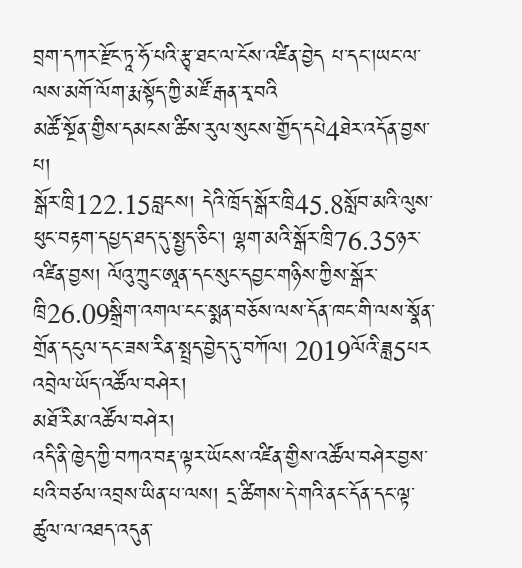བྲག་དཀར་རྫོང་ཏཱ་ཧོ་པའི་རྩྭ་ཐང་ལ་ངོས་འཛིན་བྱེད པ་དང་།ཡང་ལ་ལས་མགོ་ལོག་རྨ་སྟོད་ཀྱི་མཛོ་རྒན་རྭ་བའི
མཚོ་སྔོན་གྱིས་དམངས་ཚིས་རུལ་སུངས་གྱོད་དཔེ4ཐེར་འདོན་བྱས་པ།
སྒོར་ཁྲི122.15བླངས། དེའི་ཁྲོད་སྒོར་ཁྲི45.8སློབ་མའི་ལུས་ཕུང་བརྟག་དཔྱད་ཐད་དུ་སྤྱད་ཅིང་། ལྷག་མའི་སྒོར་ཁྲི76.35ཉར་འཛིན་བྱས། ལོའུ་ཀྲུང་ཨཱན་དང་སུང་དབྱང་གཉིས་ཀྱིས་སྒོར་ཁྲི26.09སྒྲིག་འགལ་ངང་སྨན་བཅོས་ལས་དོན་ཁང་གི་ལས་སྣོན་གྲོན་དངུལ་དང་ཟས་རིན་སྤྲད་བྱེད་དུ་བཀོལ། 2019ལོའི་ཟླ5པར
འབྲེལ་ཡོད་འཚོལ་བཤེར།
མཐོ་རིམ་འཚོལ་བཤེར།
འདི་ནི་ཁྱེད་ཀྱི་བཀའ་བརྡ་ལྟར་ཡོངས་འཛིན་གྱིས་འཚོལ་བཤེར་བྱས་པའི་བཙལ་འབྲས་ཡིན་པ་ལས། དྲ་ཚིགས་དེ་གའི་ནང་དོན་དང་ལྟ་ཚུལ་ལ་འཐད་འདུན་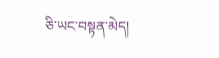ཅི་ཡང་བསྟན་མེད།